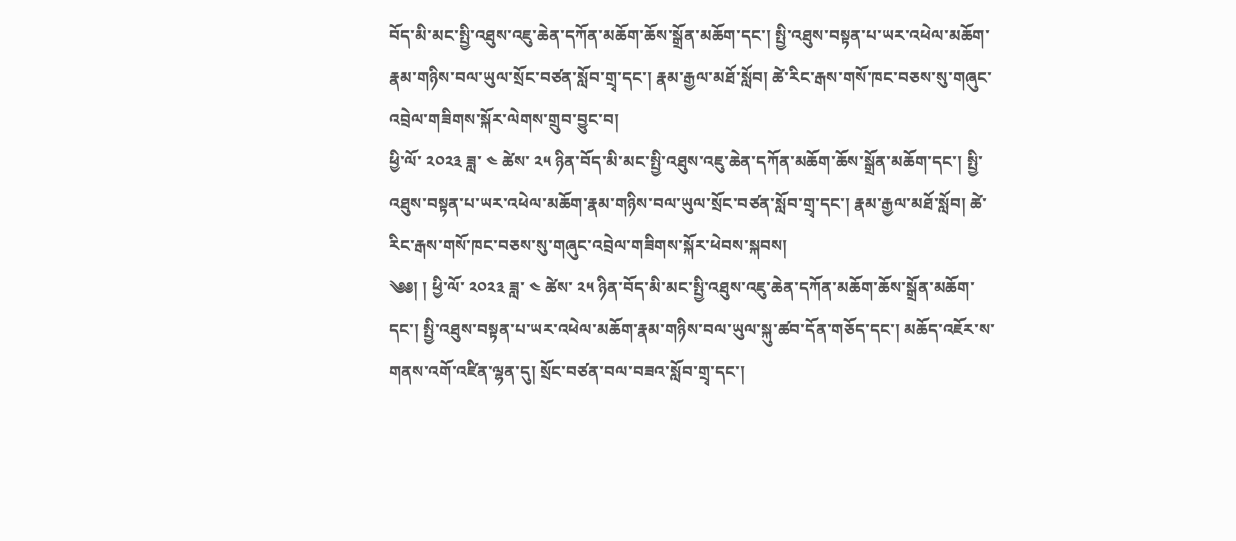བོད་མི་མང་སྤྱི་འཐུས་འཇུ་ཆེན་དཀོན་མཆོག་ཆོས་སྒྲོན་མཆོག་དང་། སྤྱི་འཐུས་བསྟན་པ་ཡར་འཕེལ་མཆོག་རྣམ་གཉིས་བལ་ཡུལ་སྲོང་བཙན་སློབ་གྲྭ་དང་། རྣམ་རྒྱལ་མཐོ་སློབ། ཚེ་རིང་རྒས་གསོ་ཁང་བཅས་སུ་གཞུང་འབྲེལ་གཟིགས་སྐོར་ལེགས་གྲུབ་བྱུང་བ།
ཕྱི་ལོ་ ༢༠༢༣ ཟླ་ ༤ ཚེས་ ༢༥ ཉིན་བོད་མི་མང་སྤྱི་འཐུས་འཇུ་ཆེན་དཀོན་མཆོག་ཆོས་སྒྲོན་མཆོག་དང་། སྤྱི་འཐུས་བསྟན་པ་ཡར་འཕེལ་མཆོག་རྣམ་གཉིས་བལ་ཡུལ་སྲོང་བཙན་སློབ་གྲྭ་དང་། རྣམ་རྒྱལ་མཐོ་སློབ། ཚེ་རིང་རྒས་གསོ་ཁང་བཅས་སུ་གཞུང་འབྲེལ་གཟིགས་སྐོར་ཕེབས་སྐབས།
༄༅། ། ཕྱི་ལོ་ ༢༠༢༣ ཟླ་ ༤ ཚེས་ ༢༥ ཉིན་བོད་མི་མང་སྤྱི་འཐུས་འཇུ་ཆེན་དཀོན་མཆོག་ཆོས་སྒྲོན་མཆོག་དང་། སྤྱི་འཐུས་བསྟན་པ་ཡར་འཕེལ་མཆོག་རྣམ་གཉིས་བལ་ཡུལ་སྐུ་ཚབ་དོན་གཅོད་དང་། མཆོད་འཇོར་ས་གནས་འགོ་འཛིན་ལྷན་དུ། སྲོང་བཙན་བལ་བཟའ་སློབ་གྲྭ་དང་།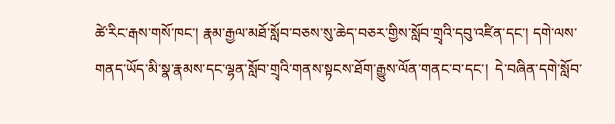ཚེ་རིང་རྒས་གསོ་ཁང་། རྣམ་རྒྱལ་མཐོ་སློབ་བཅས་སུ་ཆེད་བཅར་གྱིས་སློབ་གྲྭའི་དབུ་འཛིན་དང་། དགེ་ལས་གནད་ཡོད་མི་སྣ་རྣམས་དང་ལྷན་སློབ་གྲྭའི་གནས་སྟངས་ཐོག་རྒྱུས་ལོན་གནང་བ་དང་།  དེ་བཞིན་དགེ་སློབ་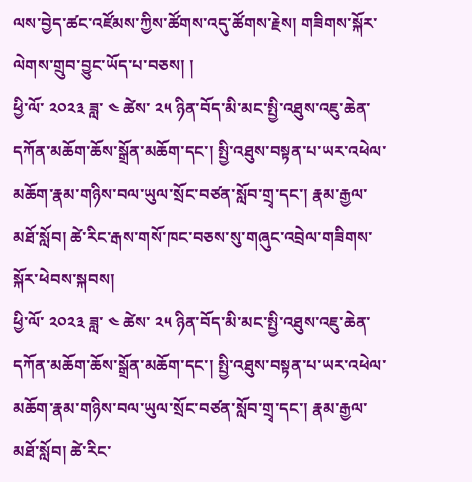ལས་བྱེད་ཚང་འཛོམས་ཀྱིས་ཚོགས་འདུ་ཚོགས་རྗེས། གཟིགས་སྐོར་ལེགས་གྲུབ་བྱུང་ཡོད་པ་བཅས། །
ཕྱི་ལོ་ ༢༠༢༣ ཟླ་ ༤ ཚེས་ ༢༥ ཉིན་བོད་མི་མང་སྤྱི་འཐུས་འཇུ་ཆེན་དཀོན་མཆོག་ཆོས་སྒྲོན་མཆོག་དང་། སྤྱི་འཐུས་བསྟན་པ་ཡར་འཕེལ་མཆོག་རྣམ་གཉིས་བལ་ཡུལ་སྲོང་བཙན་སློབ་གྲྭ་དང་། རྣམ་རྒྱལ་མཐོ་སློབ། ཚེ་རིང་རྒས་གསོ་ཁང་བཅས་སུ་གཞུང་འབྲེལ་གཟིགས་སྐོར་ཕེབས་སྐབས།
ཕྱི་ལོ་ ༢༠༢༣ ཟླ་ ༤ ཚེས་ ༢༥ ཉིན་བོད་མི་མང་སྤྱི་འཐུས་འཇུ་ཆེན་དཀོན་མཆོག་ཆོས་སྒྲོན་མཆོག་དང་། སྤྱི་འཐུས་བསྟན་པ་ཡར་འཕེལ་མཆོག་རྣམ་གཉིས་བལ་ཡུལ་སྲོང་བཙན་སློབ་གྲྭ་དང་། རྣམ་རྒྱལ་མཐོ་སློབ། ཚེ་རིང་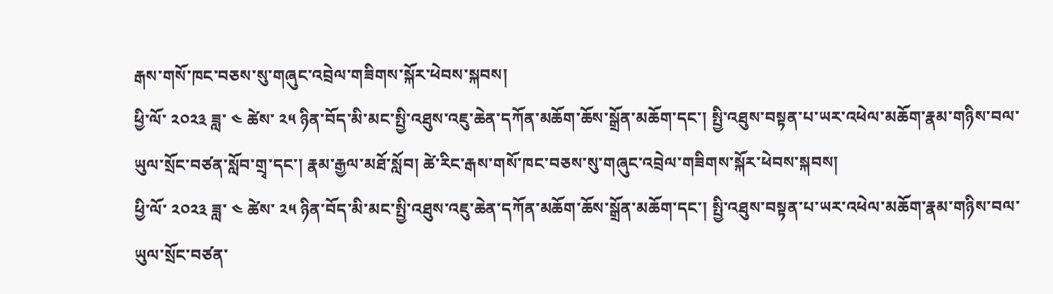རྒས་གསོ་ཁང་བཅས་སུ་གཞུང་འབྲེལ་གཟིགས་སྐོར་ཕེབས་སྐབས།
ཕྱི་ལོ་ ༢༠༢༣ ཟླ་ ༤ ཚེས་ ༢༥ ཉིན་བོད་མི་མང་སྤྱི་འཐུས་འཇུ་ཆེན་དཀོན་མཆོག་ཆོས་སྒྲོན་མཆོག་དང་། སྤྱི་འཐུས་བསྟན་པ་ཡར་འཕེལ་མཆོག་རྣམ་གཉིས་བལ་ཡུལ་སྲོང་བཙན་སློབ་གྲྭ་དང་། རྣམ་རྒྱལ་མཐོ་སློབ། ཚེ་རིང་རྒས་གསོ་ཁང་བཅས་སུ་གཞུང་འབྲེལ་གཟིགས་སྐོར་ཕེབས་སྐབས།
ཕྱི་ལོ་ ༢༠༢༣ ཟླ་ ༤ ཚེས་ ༢༥ ཉིན་བོད་མི་མང་སྤྱི་འཐུས་འཇུ་ཆེན་དཀོན་མཆོག་ཆོས་སྒྲོན་མཆོག་དང་། སྤྱི་འཐུས་བསྟན་པ་ཡར་འཕེལ་མཆོག་རྣམ་གཉིས་བལ་ཡུལ་སྲོང་བཙན་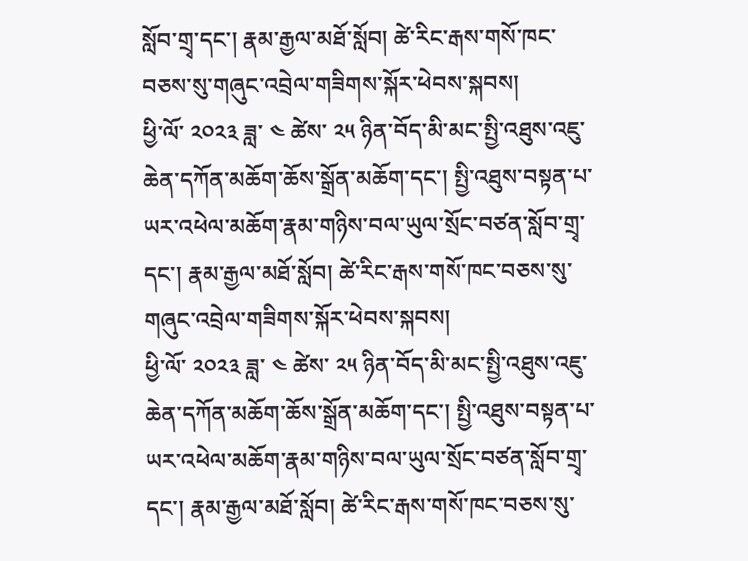སློབ་གྲྭ་དང་། རྣམ་རྒྱལ་མཐོ་སློབ། ཚེ་རིང་རྒས་གསོ་ཁང་བཅས་སུ་གཞུང་འབྲེལ་གཟིགས་སྐོར་ཕེབས་སྐབས།
ཕྱི་ལོ་ ༢༠༢༣ ཟླ་ ༤ ཚེས་ ༢༥ ཉིན་བོད་མི་མང་སྤྱི་འཐུས་འཇུ་ཆེན་དཀོན་མཆོག་ཆོས་སྒྲོན་མཆོག་དང་། སྤྱི་འཐུས་བསྟན་པ་ཡར་འཕེལ་མཆོག་རྣམ་གཉིས་བལ་ཡུལ་སྲོང་བཙན་སློབ་གྲྭ་དང་། རྣམ་རྒྱལ་མཐོ་སློབ། ཚེ་རིང་རྒས་གསོ་ཁང་བཅས་སུ་གཞུང་འབྲེལ་གཟིགས་སྐོར་ཕེབས་སྐབས།
ཕྱི་ལོ་ ༢༠༢༣ ཟླ་ ༤ ཚེས་ ༢༥ ཉིན་བོད་མི་མང་སྤྱི་འཐུས་འཇུ་ཆེན་དཀོན་མཆོག་ཆོས་སྒྲོན་མཆོག་དང་། སྤྱི་འཐུས་བསྟན་པ་ཡར་འཕེལ་མཆོག་རྣམ་གཉིས་བལ་ཡུལ་སྲོང་བཙན་སློབ་གྲྭ་དང་། རྣམ་རྒྱལ་མཐོ་སློབ། ཚེ་རིང་རྒས་གསོ་ཁང་བཅས་སུ་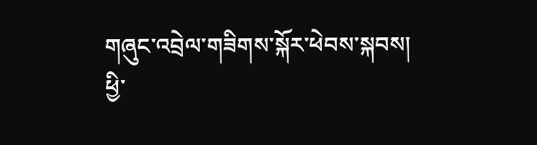གཞུང་འབྲེལ་གཟིགས་སྐོར་ཕེབས་སྐབས།
ཕྱི་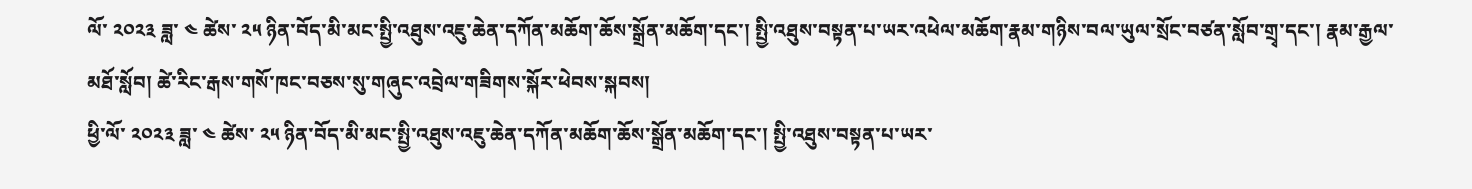ལོ་ ༢༠༢༣ ཟླ་ ༤ ཚེས་ ༢༥ ཉིན་བོད་མི་མང་སྤྱི་འཐུས་འཇུ་ཆེན་དཀོན་མཆོག་ཆོས་སྒྲོན་མཆོག་དང་། སྤྱི་འཐུས་བསྟན་པ་ཡར་འཕེལ་མཆོག་རྣམ་གཉིས་བལ་ཡུལ་སྲོང་བཙན་སློབ་གྲྭ་དང་། རྣམ་རྒྱལ་མཐོ་སློབ། ཚེ་རིང་རྒས་གསོ་ཁང་བཅས་སུ་གཞུང་འབྲེལ་གཟིགས་སྐོར་ཕེབས་སྐབས།
ཕྱི་ལོ་ ༢༠༢༣ ཟླ་ ༤ ཚེས་ ༢༥ ཉིན་བོད་མི་མང་སྤྱི་འཐུས་འཇུ་ཆེན་དཀོན་མཆོག་ཆོས་སྒྲོན་མཆོག་དང་། སྤྱི་འཐུས་བསྟན་པ་ཡར་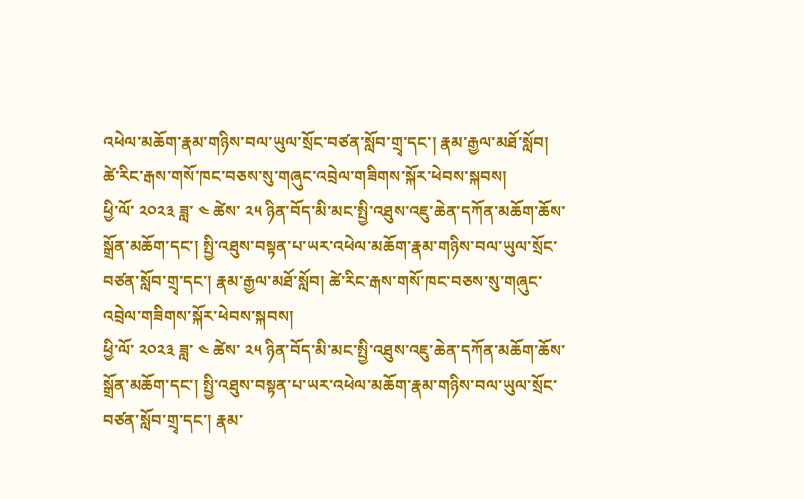འཕེལ་མཆོག་རྣམ་གཉིས་བལ་ཡུལ་སྲོང་བཙན་སློབ་གྲྭ་དང་། རྣམ་རྒྱལ་མཐོ་སློབ། ཚེ་རིང་རྒས་གསོ་ཁང་བཅས་སུ་གཞུང་འབྲེལ་གཟིགས་སྐོར་ཕེབས་སྐབས།
ཕྱི་ལོ་ ༢༠༢༣ ཟླ་ ༤ ཚེས་ ༢༥ ཉིན་བོད་མི་མང་སྤྱི་འཐུས་འཇུ་ཆེན་དཀོན་མཆོག་ཆོས་སྒྲོན་མཆོག་དང་། སྤྱི་འཐུས་བསྟན་པ་ཡར་འཕེལ་མཆོག་རྣམ་གཉིས་བལ་ཡུལ་སྲོང་བཙན་སློབ་གྲྭ་དང་། རྣམ་རྒྱལ་མཐོ་སློབ། ཚེ་རིང་རྒས་གསོ་ཁང་བཅས་སུ་གཞུང་འབྲེལ་གཟིགས་སྐོར་ཕེབས་སྐབས།
ཕྱི་ལོ་ ༢༠༢༣ ཟླ་ ༤ ཚེས་ ༢༥ ཉིན་བོད་མི་མང་སྤྱི་འཐུས་འཇུ་ཆེན་དཀོན་མཆོག་ཆོས་སྒྲོན་མཆོག་དང་། སྤྱི་འཐུས་བསྟན་པ་ཡར་འཕེལ་མཆོག་རྣམ་གཉིས་བལ་ཡུལ་སྲོང་བཙན་སློབ་གྲྭ་དང་། རྣམ་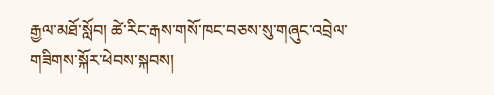རྒྱལ་མཐོ་སློབ། ཚེ་རིང་རྒས་གསོ་ཁང་བཅས་སུ་གཞུང་འབྲེལ་གཟིགས་སྐོར་ཕེབས་སྐབས།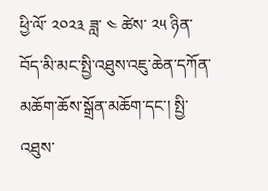ཕྱི་ལོ་ ༢༠༢༣ ཟླ་ ༤ ཚེས་ ༢༥ ཉིན་བོད་མི་མང་སྤྱི་འཐུས་འཇུ་ཆེན་དཀོན་མཆོག་ཆོས་སྒྲོན་མཆོག་དང་། སྤྱི་འཐུས་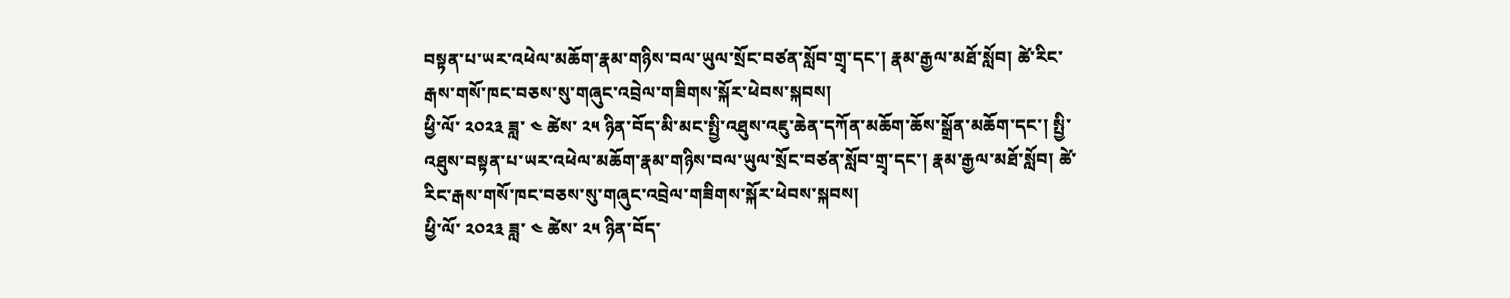བསྟན་པ་ཡར་འཕེལ་མཆོག་རྣམ་གཉིས་བལ་ཡུལ་སྲོང་བཙན་སློབ་གྲྭ་དང་། རྣམ་རྒྱལ་མཐོ་སློབ། ཚེ་རིང་རྒས་གསོ་ཁང་བཅས་སུ་གཞུང་འབྲེལ་གཟིགས་སྐོར་ཕེབས་སྐབས།
ཕྱི་ལོ་ ༢༠༢༣ ཟླ་ ༤ ཚེས་ ༢༥ ཉིན་བོད་མི་མང་སྤྱི་འཐུས་འཇུ་ཆེན་དཀོན་མཆོག་ཆོས་སྒྲོན་མཆོག་དང་། སྤྱི་འཐུས་བསྟན་པ་ཡར་འཕེལ་མཆོག་རྣམ་གཉིས་བལ་ཡུལ་སྲོང་བཙན་སློབ་གྲྭ་དང་། རྣམ་རྒྱལ་མཐོ་སློབ། ཚེ་རིང་རྒས་གསོ་ཁང་བཅས་སུ་གཞུང་འབྲེལ་གཟིགས་སྐོར་ཕེབས་སྐབས།
ཕྱི་ལོ་ ༢༠༢༣ ཟླ་ ༤ ཚེས་ ༢༥ ཉིན་བོད་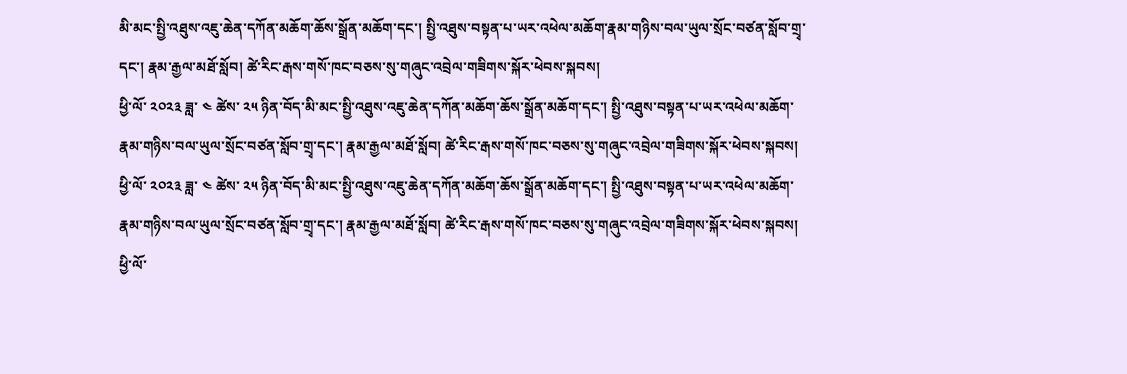མི་མང་སྤྱི་འཐུས་འཇུ་ཆེན་དཀོན་མཆོག་ཆོས་སྒྲོན་མཆོག་དང་། སྤྱི་འཐུས་བསྟན་པ་ཡར་འཕེལ་མཆོག་རྣམ་གཉིས་བལ་ཡུལ་སྲོང་བཙན་སློབ་གྲྭ་དང་། རྣམ་རྒྱལ་མཐོ་སློབ། ཚེ་རིང་རྒས་གསོ་ཁང་བཅས་སུ་གཞུང་འབྲེལ་གཟིགས་སྐོར་ཕེབས་སྐབས།
ཕྱི་ལོ་ ༢༠༢༣ ཟླ་ ༤ ཚེས་ ༢༥ ཉིན་བོད་མི་མང་སྤྱི་འཐུས་འཇུ་ཆེན་དཀོན་མཆོག་ཆོས་སྒྲོན་མཆོག་དང་། སྤྱི་འཐུས་བསྟན་པ་ཡར་འཕེལ་མཆོག་རྣམ་གཉིས་བལ་ཡུལ་སྲོང་བཙན་སློབ་གྲྭ་དང་། རྣམ་རྒྱལ་མཐོ་སློབ། ཚེ་རིང་རྒས་གསོ་ཁང་བཅས་སུ་གཞུང་འབྲེལ་གཟིགས་སྐོར་ཕེབས་སྐབས།
ཕྱི་ལོ་ ༢༠༢༣ ཟླ་ ༤ ཚེས་ ༢༥ ཉིན་བོད་མི་མང་སྤྱི་འཐུས་འཇུ་ཆེན་དཀོན་མཆོག་ཆོས་སྒྲོན་མཆོག་དང་། སྤྱི་འཐུས་བསྟན་པ་ཡར་འཕེལ་མཆོག་རྣམ་གཉིས་བལ་ཡུལ་སྲོང་བཙན་སློབ་གྲྭ་དང་། རྣམ་རྒྱལ་མཐོ་སློབ། ཚེ་རིང་རྒས་གསོ་ཁང་བཅས་སུ་གཞུང་འབྲེལ་གཟིགས་སྐོར་ཕེབས་སྐབས།
ཕྱི་ལོ་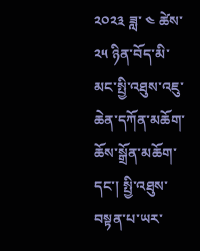༢༠༢༣ ཟླ་ ༤ ཚེས་ ༢༥ ཉིན་བོད་མི་མང་སྤྱི་འཐུས་འཇུ་ཆེན་དཀོན་མཆོག་ཆོས་སྒྲོན་མཆོག་དང་། སྤྱི་འཐུས་བསྟན་པ་ཡར་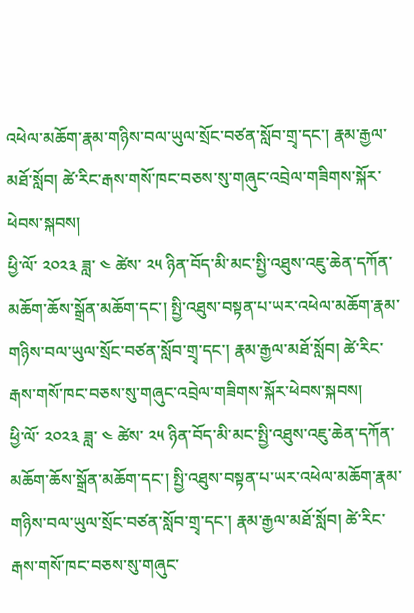འཕེལ་མཆོག་རྣམ་གཉིས་བལ་ཡུལ་སྲོང་བཙན་སློབ་གྲྭ་དང་། རྣམ་རྒྱལ་མཐོ་སློབ། ཚེ་རིང་རྒས་གསོ་ཁང་བཅས་སུ་གཞུང་འབྲེལ་གཟིགས་སྐོར་ཕེབས་སྐབས།
ཕྱི་ལོ་ ༢༠༢༣ ཟླ་ ༤ ཚེས་ ༢༥ ཉིན་བོད་མི་མང་སྤྱི་འཐུས་འཇུ་ཆེན་དཀོན་མཆོག་ཆོས་སྒྲོན་མཆོག་དང་། སྤྱི་འཐུས་བསྟན་པ་ཡར་འཕེལ་མཆོག་རྣམ་གཉིས་བལ་ཡུལ་སྲོང་བཙན་སློབ་གྲྭ་དང་། རྣམ་རྒྱལ་མཐོ་སློབ། ཚེ་རིང་རྒས་གསོ་ཁང་བཅས་སུ་གཞུང་འབྲེལ་གཟིགས་སྐོར་ཕེབས་སྐབས།
ཕྱི་ལོ་ ༢༠༢༣ ཟླ་ ༤ ཚེས་ ༢༥ ཉིན་བོད་མི་མང་སྤྱི་འཐུས་འཇུ་ཆེན་དཀོན་མཆོག་ཆོས་སྒྲོན་མཆོག་དང་། སྤྱི་འཐུས་བསྟན་པ་ཡར་འཕེལ་མཆོག་རྣམ་གཉིས་བལ་ཡུལ་སྲོང་བཙན་སློབ་གྲྭ་དང་། རྣམ་རྒྱལ་མཐོ་སློབ། ཚེ་རིང་རྒས་གསོ་ཁང་བཅས་སུ་གཞུང་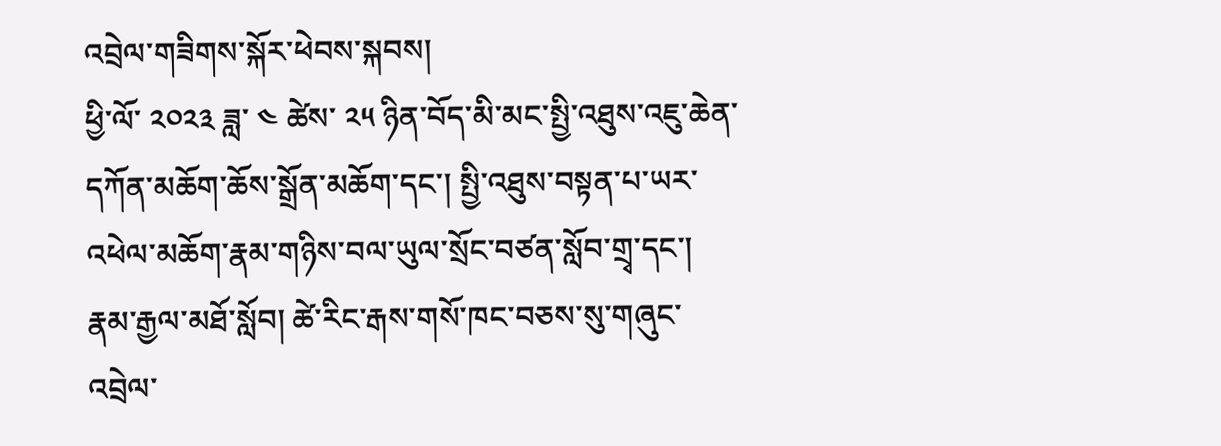འབྲེལ་གཟིགས་སྐོར་ཕེབས་སྐབས།
ཕྱི་ལོ་ ༢༠༢༣ ཟླ་ ༤ ཚེས་ ༢༥ ཉིན་བོད་མི་མང་སྤྱི་འཐུས་འཇུ་ཆེན་དཀོན་མཆོག་ཆོས་སྒྲོན་མཆོག་དང་། སྤྱི་འཐུས་བསྟན་པ་ཡར་འཕེལ་མཆོག་རྣམ་གཉིས་བལ་ཡུལ་སྲོང་བཙན་སློབ་གྲྭ་དང་། རྣམ་རྒྱལ་མཐོ་སློབ། ཚེ་རིང་རྒས་གསོ་ཁང་བཅས་སུ་གཞུང་འབྲེལ་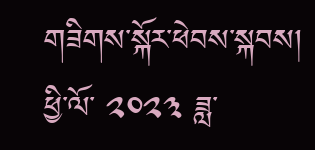གཟིགས་སྐོར་ཕེབས་སྐབས།
ཕྱི་ལོ་ ༢༠༢༣ ཟླ་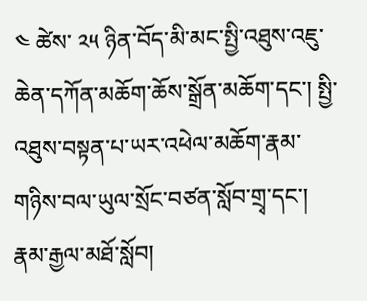༤ ཚེས་ ༢༥ ཉིན་བོད་མི་མང་སྤྱི་འཐུས་འཇུ་ཆེན་དཀོན་མཆོག་ཆོས་སྒྲོན་མཆོག་དང་། སྤྱི་འཐུས་བསྟན་པ་ཡར་འཕེལ་མཆོག་རྣམ་གཉིས་བལ་ཡུལ་སྲོང་བཙན་སློབ་གྲྭ་དང་། རྣམ་རྒྱལ་མཐོ་སློབ།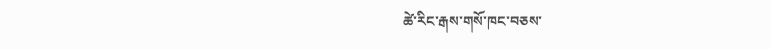ཚེ་རིང་རྒས་གསོ་ཁང་བཅས་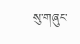སུ་གཞུང་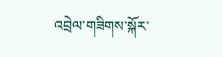འབྲེལ་གཟིགས་སྐོར་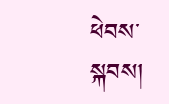ཕེབས་སྐབས།